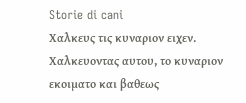Storie di cani
Χαλκευς τις κυναριον ειχεν. Χαλκευοντας αυτου, το κυναριον εκοιματο και βαθεως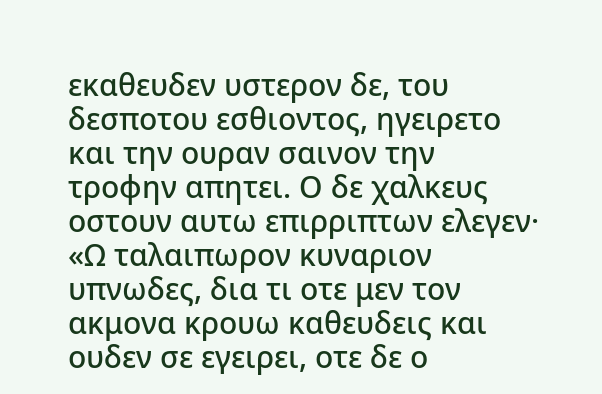εκαθευδεν υστερον δε, του δεσποτου εσθιοντος, ηγειρετο και την ουραν σαινον την τροφην απητει. Ο δε χαλκευς οστουν αυτω επιρριπτων ελεγεν· «Ω ταλαιπωρον κυναριον υπνωδες, δια τι οτε μεν τον ακμονα κρουω καθευδεις και ουδεν σε εγειρει, οτε δε ο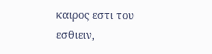καιρος εστι του εσθιειν,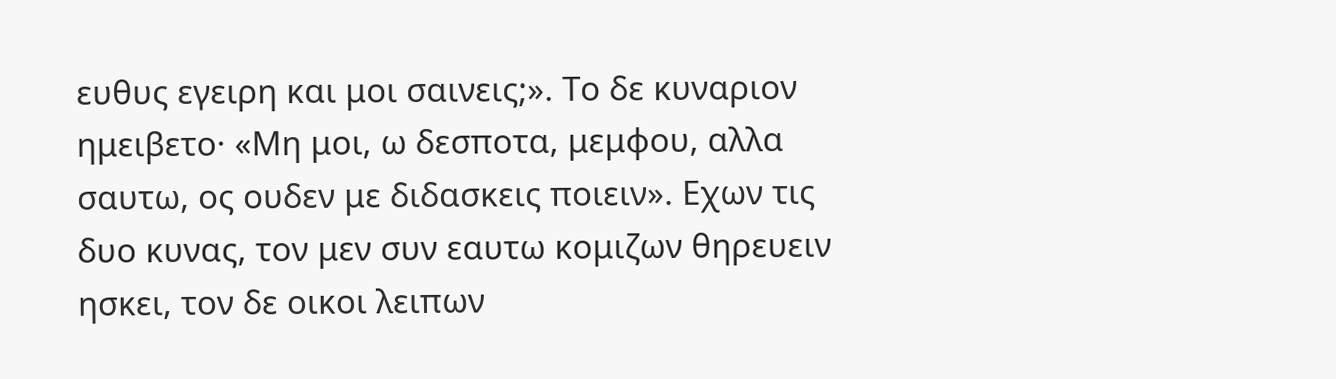ευθυς εγειρη και μοι σαινεις;». Το δε κυναριον ημειβετο· «Μη μοι, ω δεσποτα, μεμφου, αλλα σαυτω, ος ουδεν με διδασκεις ποιειν». Εχων τις δυο κυνας, τον μεν συν εαυτω κομιζων θηρευειν ησκει, τον δε οικοι λειπων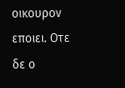οικουρον εποιει. Οτε δε ο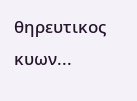θηρευτικος κυων...